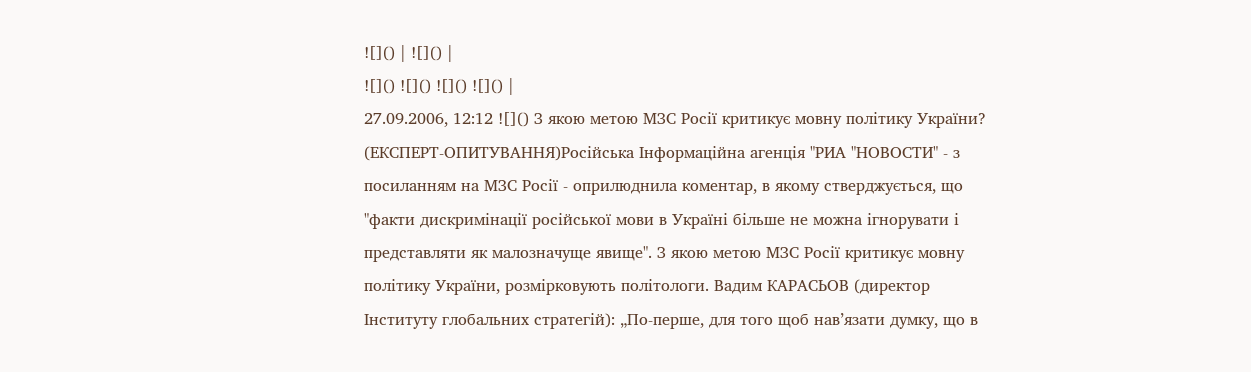![]() | ![]() |
![]() ![]() ![]() ![]() |
27.09.2006, 12:12 ![]() З якою метою МЗС Росії критикує мовну політику України? (ЕКСПЕРТ-ОПИТУВАННЯ)Російська Інформаційна агенція "РИА "НОВОСТИ" - з посиланням на МЗС Росії - оприлюднила коментар, в якому стверджується, що "факти дискримінації російської мови в Україні більше не можна ігнорувати і представляти як малозначуще явище". З якою метою МЗС Росії критикує мовну політику України, розмірковують політологи. Вадим КАРАСЬОВ (директор Інституту глобальних стратегій): „По-перше, для того щоб нав’язати думку, що в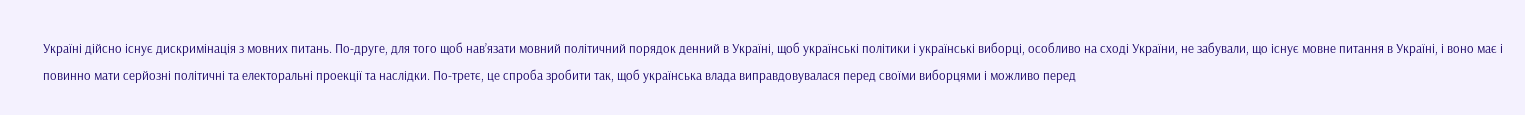Україні дійсно існує дискримінація з мовних питань. По-друге, для того щоб нав’язати мовний політичний порядок денний в Україні, щоб українські політики і українські виборці, особливо на сході України, не забували, що існує мовне питання в Україні, і воно має і повинно мати серйозні політичні та електоральні проекції та наслідки. По-третє, це спроба зробити так, щоб українська влада виправдовувалася перед своїми виборцями і можливо перед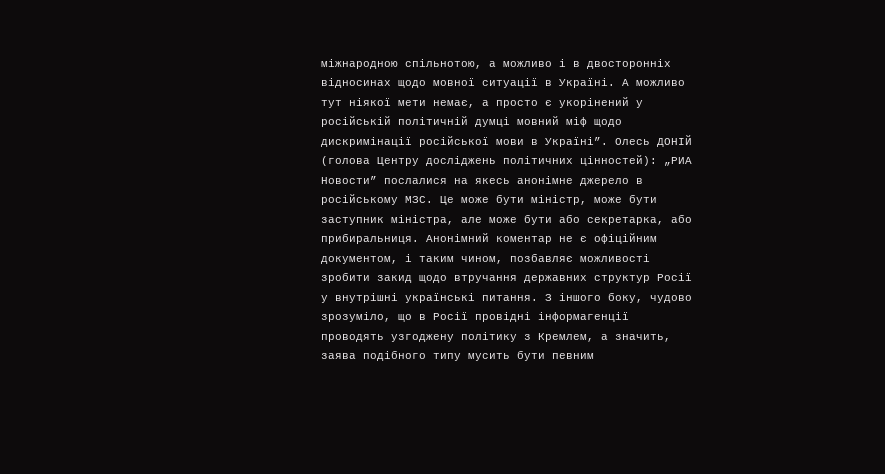міжнародною спільнотою, а можливо і в двосторонніх відносинах щодо мовної ситуації в Україні. А можливо тут ніякої мети немає, а просто є укорінений у російській політичній думці мовний міф щодо дискримінації російської мови в Україні”. Олесь ДОНІЙ (голова Центру досліджень політичних цінностей): „РИА Новости” послалися на якесь анонімне джерело в російському МЗС. Це може бути міністр, може бути заступник міністра, але може бути або секретарка, або прибиральниця. Анонімний коментар не є офіційним документом, і таким чином, позбавляє можливості зробити закид щодо втручання державних структур Росії у внутрішні українські питання. З іншого боку, чудово зрозуміло, що в Росії провідні інформагенції проводять узгоджену політику з Кремлем, а значить, заява подібного типу мусить бути певним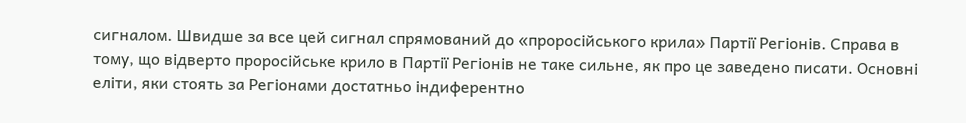сигналом. Швидше за все цей сигнал спрямований до «проросійського крила» Партії Регіонів. Справа в тому, що відверто проросійське крило в Партії Регіонів не таке сильне, як про це заведено писати. Основні еліти, яки стоять за Регіонами достатньо індиферентно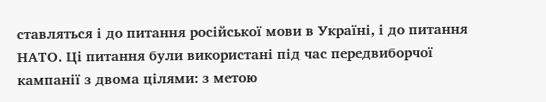ставляться і до питання російської мови в Україні, і до питання НАТО. Ці питання були використані під час передвиборчої кампанії з двома цілями: з метою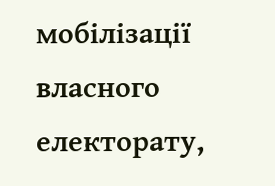мобілізації власного електорату,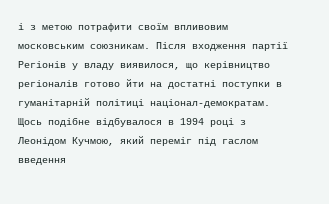і з метою потрафити своїм впливовим московським союзникам. Після входження партії Регіонів у владу виявилося, що керівництво регіоналів готово йти на достатні поступки в гуманітарній політиці націонал-демократам. Щось подібне відбувалося в 1994 році з Леонідом Кучмою, який переміг під гаслом введення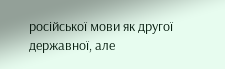російської мови як другої державної, але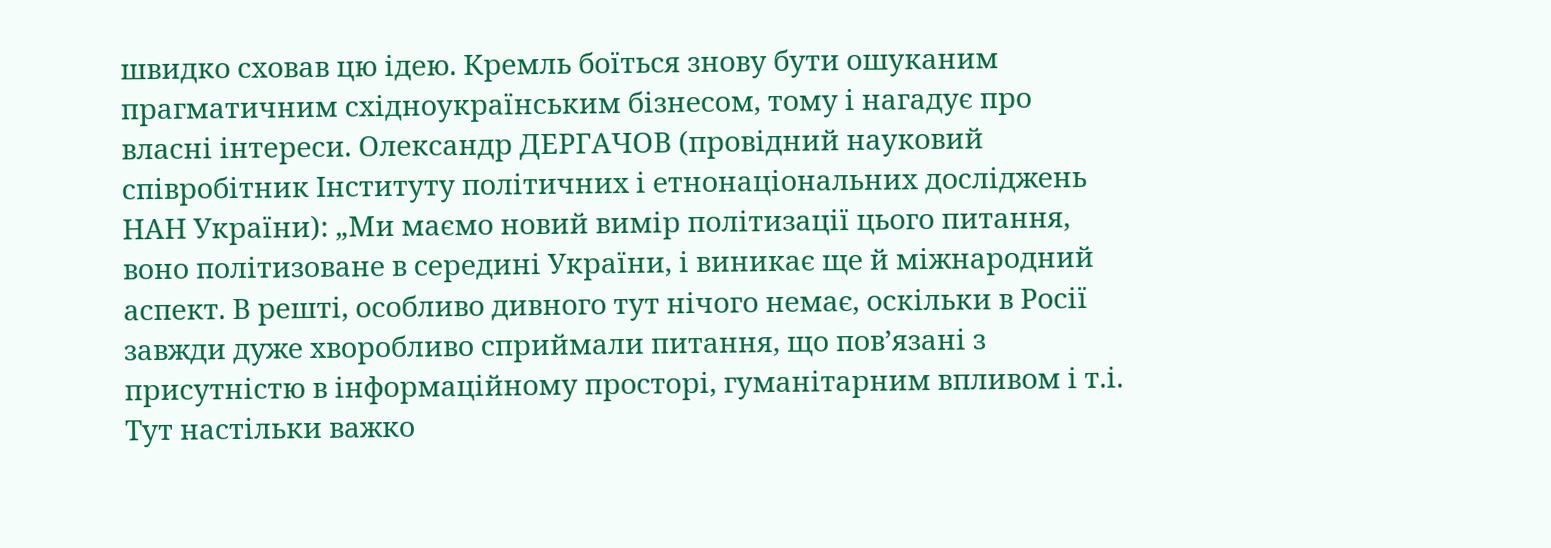швидко сховав цю ідею. Кремль боїться знову бути ошуканим прагматичним східноукраїнським бізнесом, тому і нагадує про власні інтереси. Олександр ДЕРГАЧОВ (провідний науковий співробітник Інституту політичних і етнонаціональних досліджень НАН України): „Ми маємо новий вимір політизації цього питання, воно політизоване в середині України, і виникає ще й міжнародний аспект. В решті, особливо дивного тут нічого немає, оскільки в Росії завжди дуже хворобливо сприймали питання, що пов’язані з присутністю в інформаційному просторі, гуманітарним впливом і т.і. Тут настільки важко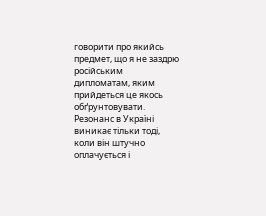говорити про якийсь предмет, що я не заздрю російським дипломатам, яким прийдеться це якось обґрунтовувати. Резонанс в Україні виникає тільки тоді, коли він штучно оплачується і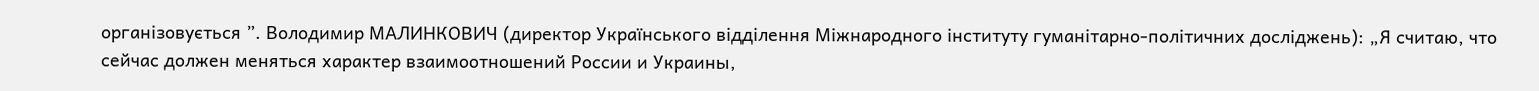організовується ”. Володимир МАЛИНКОВИЧ (директор Українського відділення Міжнародного інституту гуманітарно-політичних досліджень): „Я считаю, что сейчас должен меняться характер взаимоотношений России и Украины,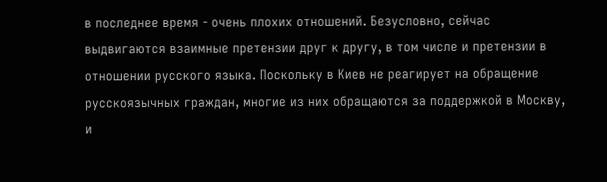в последнее время - очень плохих отношений. Безусловно, сейчас выдвигаются взаимные претензии друг к другу, в том числе и претензии в отношении русского языка. Поскольку в Киев не реагирует на обращение русскоязычных граждан, многие из них обращаются за поддержкой в Москву, и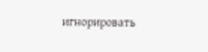игнорировать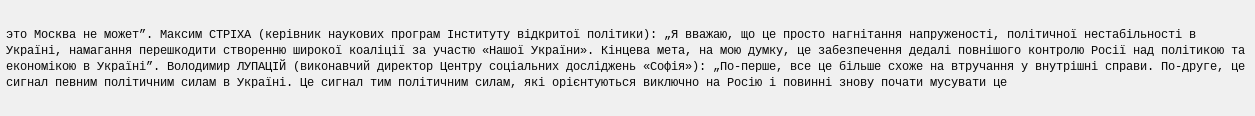это Москва не может”. Максим СТРІХА (керівник наукових програм Інституту відкритої політики): „Я вважаю, що це просто нагнітання напруженості, політичної нестабільності в Україні, намагання перешкодити створенню широкої коаліції за участю «Нашої України». Кінцева мета, на мою думку, це забезпечення дедалі повнішого контролю Росії над політикою та економікою в Україні”. Володимир ЛУПАЦІЙ (виконавчий директор Центру соціальних досліджень «Софія»): „По-перше, все це більше схоже на втручання у внутрішні справи. По-друге, це сигнал певним політичним силам в Україні. Це сигнал тим політичним силам, які орієнтуються виключно на Росію і повинні знову почати мусувати це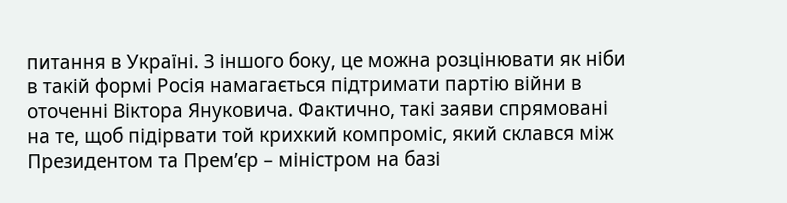питання в Україні. З іншого боку, це можна розцінювати як ніби в такій формі Росія намагається підтримати партію війни в оточенні Віктора Януковича. Фактично, такі заяви спрямовані на те, щоб підірвати той крихкий компроміс, який склався між Президентом та Прем’єр – міністром на базі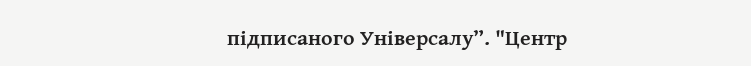підписаного Універсалу”. "Центр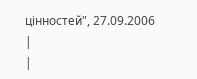цінностей", 27.09.2006
|
|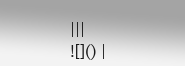|||
![]() |